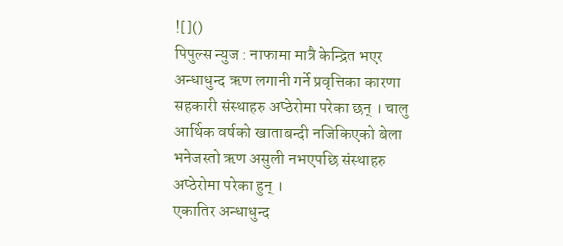![]()
पिपुल्स न्युज : नाफामा मात्रै केन्द्रित भएर अन्धाधुन्द ऋण लगानी गर्ने प्रवृत्तिका कारणा सहकारी संस्थाहरु अप्ठेरोमा परेका छन् । चालु आर्थिक वर्षको खाताबन्दी नजिकिएको बेला भनेजस्तो ऋण असुली नभएपछि संस्थाहरु अप्ठेरोमा परेका हुन् ।
एकातिर अन्धाधुन्द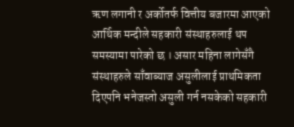ऋण लगानी र अर्कोतर्फ वित्तीय बजारमा आएको आर्थिक मन्दीले सहकारी संस्थाहरुलाई थप समस्यामा पारेको छ । असार महिना लागेसँगै संस्थाहरुले साँवाब्याज असुलीलाई प्राथमिकता दिएपनि भनेजस्तो असुली गर्न नसकेको सहकारी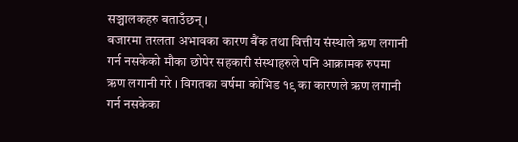सञ्चालकहरु बताउँछन् ।
बजारमा तरलता अभावका कारण बैंक तथा वित्तीय संस्थाले ऋण लगानी गर्न नसकेको मौका छोपेर सहकारी संस्थाहरुले पनि आक्रामक रुपमा ऋण लगानी गरे । विगतका वर्षमा कोभिड १९ का कारणले ऋण लगानी गर्न नसकेका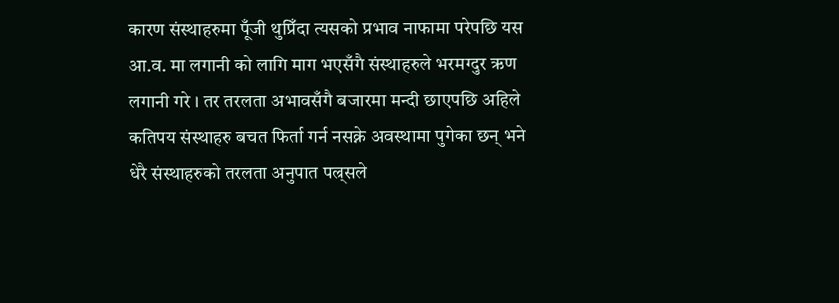कारण संस्थाहरुमा पूँजी थुप्रिँदा त्यसको प्रभाव नाफामा परेपछि यस आ.व. मा लगानी को लागि माग भएसँगै संस्थाहरुले भरमग्दुर ऋण लगानी गरे । तर तरलता अभावसँगै बजारमा मन्दी छाएपछि अहिले कतिपय संस्थाहरु बचत फिर्ता गर्न नसक्ने अवस्थामा पुगेका छन् भने धेरै संस्थाहरुको तरलता अनुपात पल्र्सले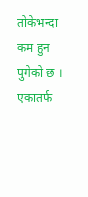तोकेभन्दा कम हुन पुगेको छ ।
एकातर्फ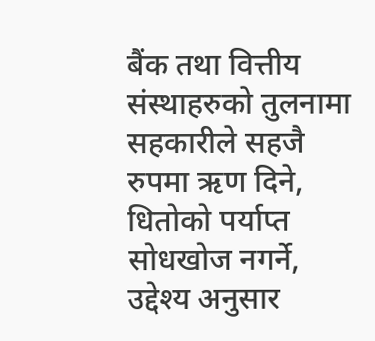बैंक तथा वित्तीय संस्थाहरुको तुलनामा सहकारीले सहजै रुपमा ऋण दिने, धितोको पर्याप्त सोधखोज नगर्ने, उद्देश्य अनुसार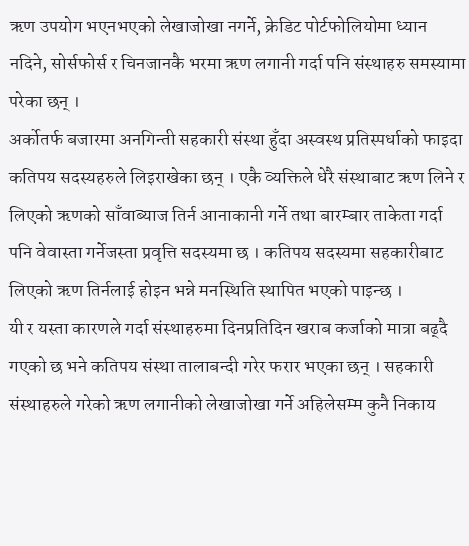ऋण उपयोग भएनभएको लेखाजोखा नगर्ने, क्रेडिट पोर्टफोलियोमा ध्यान नदिने, सोर्सफोर्स र चिनजानकै भरमा ऋण लगानी गर्दा पनि संस्थाहरु समस्यामा परेका छन् ।
अर्कोतर्फ बजारमा अनगिन्ती सहकारी संस्था हुँदा अस्वस्थ प्रतिस्पर्धाको फाइदा कतिपय सदस्यहरुले लिइराखेका छन् । एकै व्यक्तिले धेरै संस्थाबाट ऋण लिने र लिएको ऋणको साँवाब्याज तिर्न आनाकानी गर्ने तथा बारम्बार ताकेता गर्दा पनि वेवास्ता गर्नेजस्ता प्रवृत्ति सदस्यमा छ । कतिपय सदस्यमा सहकारीबाट लिएको ऋण तिर्नलाई होइन भन्ने मनस्थिति स्थापित भएको पाइन्छ ।
यी र यस्ता कारणले गर्दा संस्थाहरुमा दिनप्रतिदिन खराब कर्जाको मात्रा बढ्दै गएको छ भने कतिपय संस्था तालाबन्दी गरेर फरार भएका छन् । सहकारी संस्थाहरुले गरेको ऋण लगानीको लेखाजोखा गर्ने अहिलेसम्म कुनै निकाय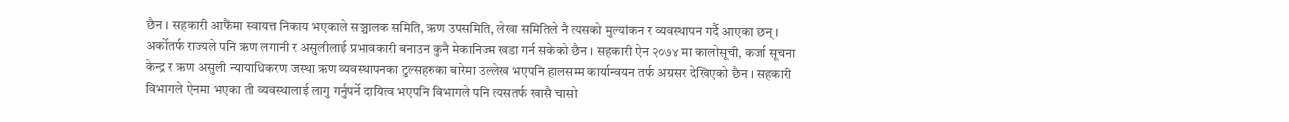छैन । सहकारी आफैंमा स्वायत्त निकाय भएकाले सञ्चालक समिति, ऋण उपसमिति, लेखा समितिले नै त्यसको मुल्यांकन र व्यवस्थापन गर्दै आएका छन् । अर्कोतर्फ राज्यले पनि ऋण लगानी र असुलीलाई प्रभावकारी बनाउन कुनै मेकानिज्म खडा गर्न सकेको छैन । सहकारी ऐन २०७४ मा कालोसूची, कर्जा सूचना केन्द्र र ऋण असुली न्यायाधिकरण जस्था ऋण व्यवस्थापनका टुल्सहरुका बारेमा उल्लेख भएपनि हालसम्म कार्यान्वयन तर्फ अग्रसर देखिएको छैन । सहकारी विभागले ऐनमा भएका ती व्यवस्थालाई लागु गर्नुपर्ने दायित्व भएपनि विभागले पनि त्यसतर्फ खासै चासो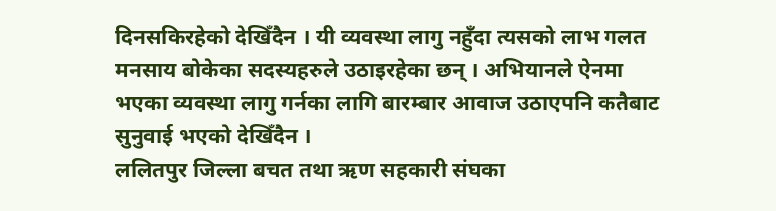दिनसकिरहेको देखिँदैन । यी व्यवस्था लागु नहुँदा त्यसको लाभ गलत मनसाय बोकेका सदस्यहरुले उठाइरहेका छन् । अभियानले ऐनमा भएका व्यवस्था लागु गर्नका लागि बारम्बार आवाज उठाएपनि कतैबाट सुनुवाई भएको देखिँदैन ।
ललितपुर जिल्ला बचत तथा ऋण सहकारी संघका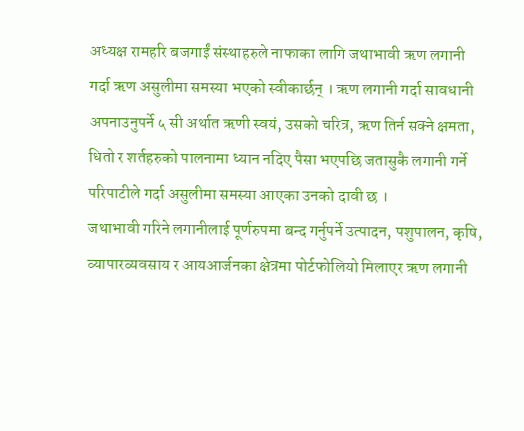अध्यक्ष रामहरि बजगाईं संस्थाहरुले नाफाका लागि जथाभावी ऋण लगानी गर्दा ऋण असुलीमा समस्या भएको स्वीकार्छन् । ऋण लगानी गर्दा सावधानी अपनाउनुपर्ने ५ सी अर्थात ऋणी स्वयं, उसको चरित्र, ऋण तिर्न सक्ने क्षमता, धितो र शर्तहरुको पालनामा ध्यान नदिए पैसा भएपछि जतासुकै लगानी गर्ने परिपाटीले गर्दा असुलीमा समस्या आएका उनको दावी छ ।
जथाभावी गरिने लगानीलाई पूर्णरुपमा बन्द गर्नुपर्ने उत्पादन, पशुपालन, कृषि, व्यापारव्यवसाय र आयआर्जनका क्षेत्रमा पोर्टफोलियो मिलाएर ऋण लगानी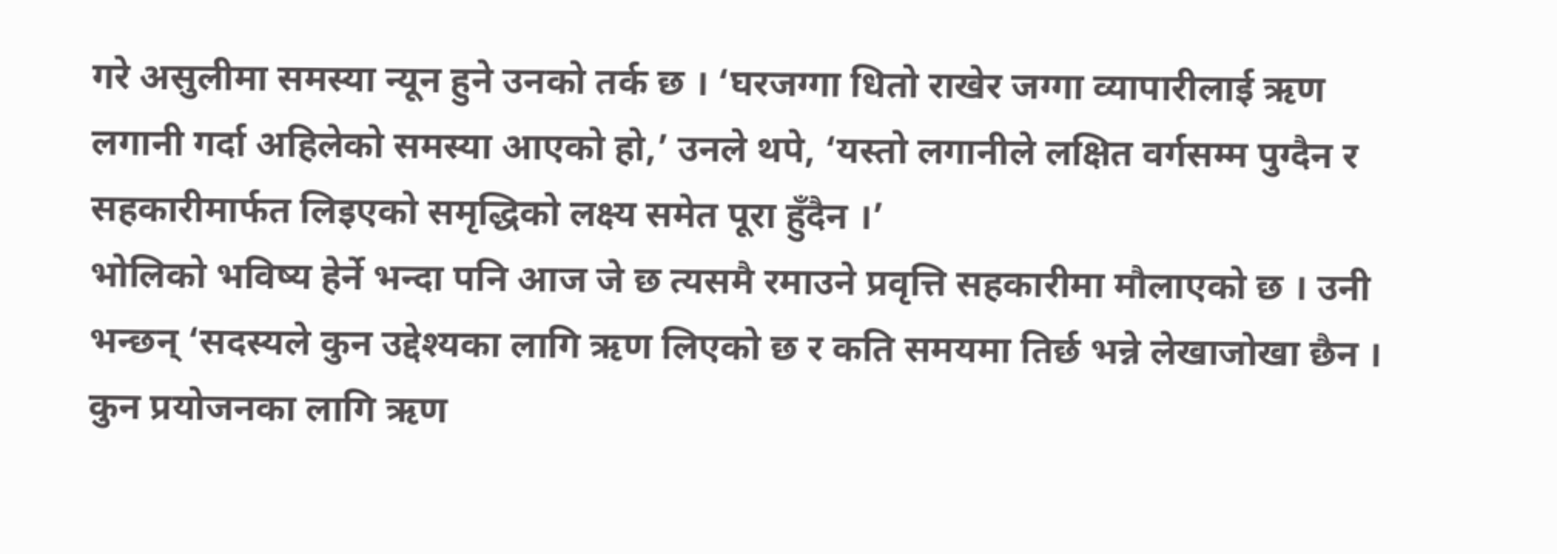गरे असुलीमा समस्या न्यून हुने उनको तर्क छ । ‘घरजग्गा धितो राखेर जग्गा व्यापारीलाई ऋण लगानी गर्दा अहिलेको समस्या आएको हो,’ उनले थपे, ‘यस्तो लगानीले लक्षित वर्गसम्म पुग्दैन र सहकारीमार्फत लिइएको समृद्धिको लक्ष्य समेत पूरा हुँदैन ।’
भोलिको भविष्य हेर्ने भन्दा पनि आज जे छ त्यसमै रमाउने प्रवृत्ति सहकारीमा मौलाएको छ । उनी भन्छन् ‘सदस्यले कुन उद्देश्यका लागि ऋण लिएको छ र कति समयमा तिर्छ भन्ने लेखाजोखा छैन । कुन प्रयोजनका लागि ऋण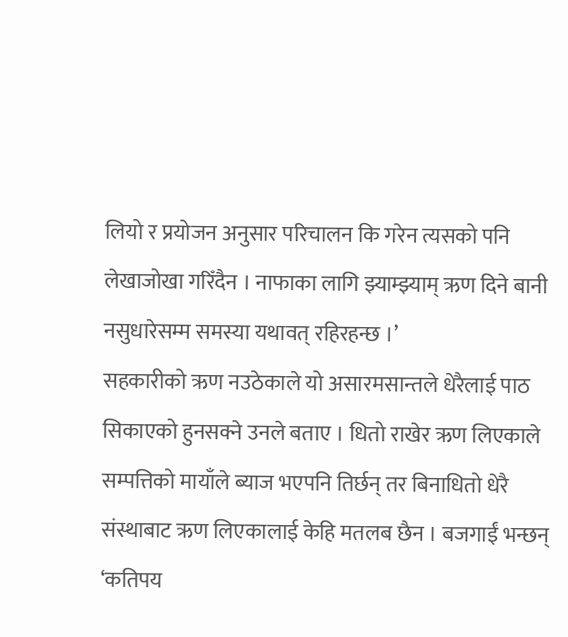लियो र प्रयोजन अनुसार परिचालन कि गरेन त्यसको पनि लेखाजोखा गरिँदैन । नाफाका लागि झ्याम्झ्याम् ऋण दिने बानी नसुधारेसम्म समस्या यथावत् रहिरहन्छ ।’
सहकारीको ऋण नउठेकाले यो असारमसान्तले धेरैलाई पाठ सिकाएको हुनसक्ने उनले बताए । धितो राखेर ऋण लिएकाले सम्पत्तिको मायाँले ब्याज भएपनि तिर्छन् तर बिनाधितो धेरै संस्थाबाट ऋण लिएकालाई केहि मतलब छैन । बजगाईं भन्छन् ‘कतिपय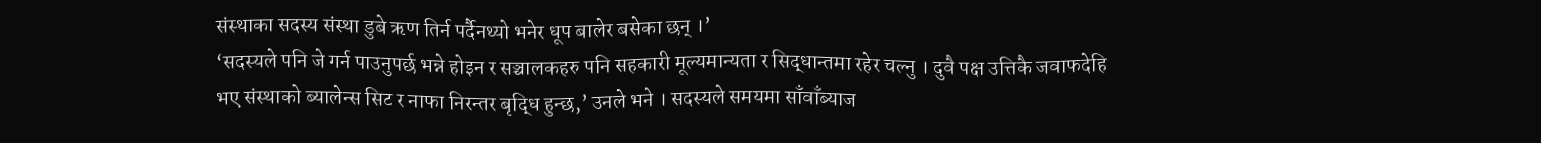संस्थाका सदस्य संस्था डुबे ऋण तिर्न पर्दैनथ्यो भनेर धूप बालेर बसेका छन् ।’
‘सदस्यले पनि जे गर्न पाउनुपर्छ भन्ने होइन र सञ्चालकहरु पनि सहकारी मूल्यमान्यता र सिद्धान्तमा रहेर चल्नु । दुवै पक्ष उत्तिकै जवाफदेहि भए संस्थाको ब्यालेन्स सिट र नाफा निरन्तर बृद्धि हुन्छ,’ उनले भने । सदस्यले समयमा साँवाँब्याज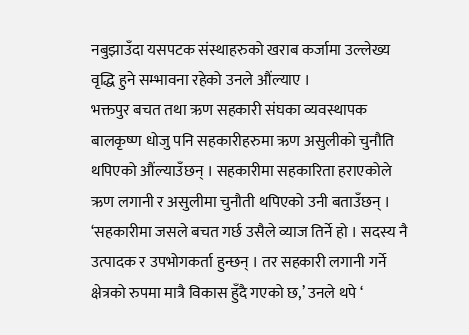नबुझाउँदा यसपटक संस्थाहरुको खराब कर्जामा उल्लेख्य वृद्धि हुने सम्भावना रहेको उनले औंल्याए ।
भक्तपुर बचत तथा ऋण सहकारी संघका व्यवस्थापक बालकृष्ण धोजु पनि सहकारीहरुमा ऋण असुलीको चुनौति थपिएको औंल्याउँछन् । सहकारीमा सहकारिता हराएकोले ऋण लगानी र असुलीमा चुनौती थपिएको उनी बताउँछन् । ‘सहकारीमा जसले बचत गर्छ उसैले व्याज तिर्ने हो । सदस्य नै उत्पादक र उपभोगकर्ता हुन्छन् । तर सहकारी लगानी गर्ने क्षेत्रको रुपमा मात्रै विकास हुँदै गएको छ,’ उनले थपे ‘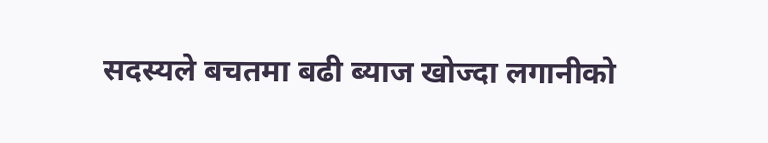सदस्यले बचतमा बढी ब्याज खोज्दा लगानीको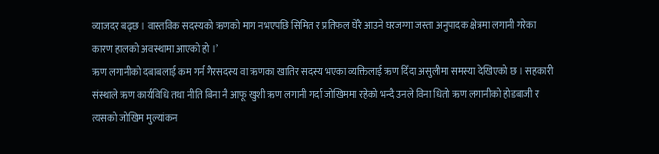व्याजदर बढ्छ । वास्तविक सदस्यको ऋणको माग नभएपछि सिमित र प्रतिफल घेरै आउने घरजग्गा जस्ता अनुपादक क्षेत्रमा लगानी गरेका कारण हालको अवस्थामा आएको हो ।’
ऋण लगानीको दबाबलाई कम गर्न गैरसदस्य वा ऋणका खातिर सदस्य भएका व्यक्तिलाई ऋण दिँदा असुलीमा समस्या देखिएको छ । सहकारी संस्थाले ऋण कार्यविधि तथा नीति बिना नै आफू खुशी ऋण लगानी गर्दा जोखिममा रहेको भन्दै उनले विना धितो ऋण लगानीको होडबाजी र त्यसको जोखिम मुल्यांकन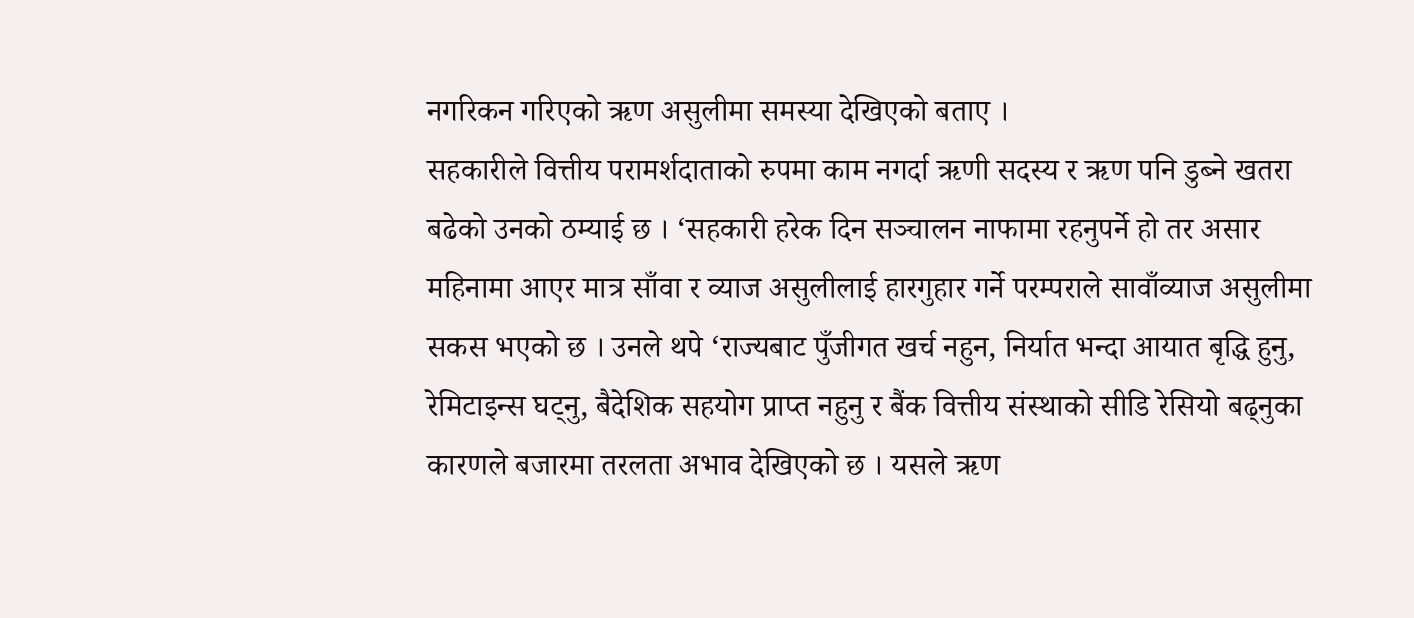नगरिकन गरिएको ऋण असुलीमा समस्या देखिएको बताए ।
सहकारीले वित्तीय परामर्शदाताको रुपमा काम नगर्दा ऋणी सदस्य र ऋण पनि डुब्ने खतरा बढेको उनको ठम्याई छ । ‘सहकारी हरेक दिन सञ्चालन नाफामा रहनुपर्ने हो तर असार महिनामा आएर मात्र साँवा र व्याज असुलीलाई हारगुहार गर्ने परम्पराले सावाँव्याज असुलीमा सकस भएको छ । उनले थपे ‘राज्यबाट पुँजीगत खर्च नहुन, निर्यात भन्दा आयात बृद्धि हुनु, रेमिटाइन्स घट्नु, बैदेशिक सहयोग प्राप्त नहुनु र बैंक वित्तीय संस्थाको सीडि रेसियो बढ्नुका कारणले बजारमा तरलता अभाव देखिएको छ । यसले ऋण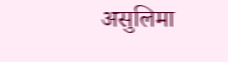असुलिमा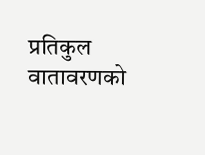प्रतिकुल वातावरणको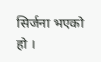सिर्जना भएको हो ।